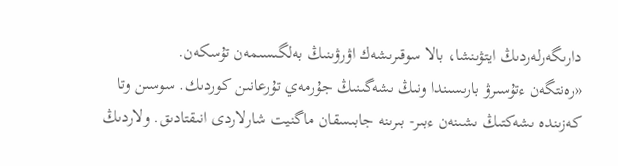دارىگەرلەردىڭ ايتۋىنشا، بالا سوقىرىشەك اۋرۋىنىڭ بەلگىسىمەن تۇسكەن.
«رەنتگەن ءتۇسىرۋ بارىسىندا ونىڭ ىشەگىنىڭ جۇرمەي تۇرعانىن كوردىك. سوسىن وتا كەزىندە ىشەكتىڭ ىشىنەن ءبىر- بىرىنە جابىسقان ماگنيت شارلاردى انىقتادىق. ولاردىڭ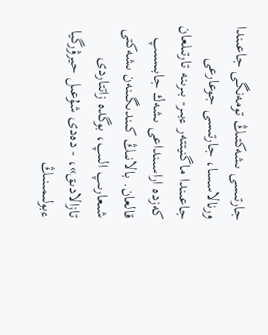جارتىسى ىشەكتىڭ تومەنگى جاعىندا ورنالاسسا، جارتىسى جوعارعى جاعىندا ماگنيتتەر ءبىر- بىرىنە تارتىلعان كەزدە اراسىنداعى ىشەك جابىسىپ قالعان. بالانىڭ كىندىگىنەن ىشەكتى شىعارىپ الىپ، بوگدە زاتتاردى تازالادىق»، - دەدى شۇعىل حيرۋرگيا ءبولىمىنىڭ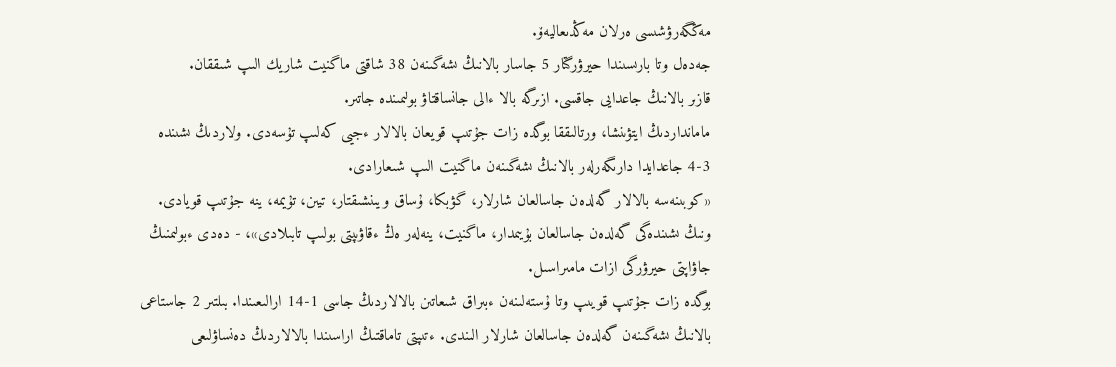مەڭگەرۋشىسى ەرلان مەڭدىعاليەۆ.
جەدەل وتا بارىسىندا حيرۋرگتار 5 جاسار بالانىڭ ىشەگىنەن 38 شاقتى ماگنيت شاريك الىپ شىققان.
قازىر بالانىڭ جاعدايى جاقسى. ازىرگە بالا ءالى جانساقتاۋ بولىمىندە جاتىر.
مامانداردىڭ ايتۋىنشا، ورتالىققا بوگدە زات جۇتىپ قويعان بالالار ءجيى كەلىپ تۇسەدى. ولاردىڭ ىشىندە 3-4 جاعدايدا دارىگەرلەر بالانىڭ ىشەگىنەن ماگنيت الىپ شىعارادى.
«كوبىنەسە بالالار گەلدەن جاسالعان شارلار، گۋبكا، ۇساق ويىنشىقتار، تيىن، تۇيمە، ينە جۇتىپ قويادى. ونىڭ ىشىندەگى گەلدەن جاسالعان بۇيىمدار، ماگنيت، ينەلەر ەڭ ءقاۋىپتى بولىپ تابىلادى»، - دەدى ءبولىمنىڭ جاۋاپتى حيرۋرگى ازات مامىراسىل.
بوگدە زات جۇتىپ قويىپ وتا ۇستەلىنەن ءبىراق شىعاتىن بالالاردىڭ جاسى 1-14 ارالىعىندا. بىلتىر 2 جاستاعى بالانىڭ ىشەگىنەن گەلدەن جاسالعان شارلار الىندى. ءتىپتى تاماقتىڭ اراسىندا بالالاردىڭ دەنساۋلىعى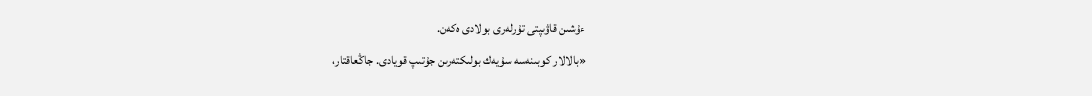ءۇشىن قاۋىپتى تۇرلەرى بولادى ەكەن.
«بالالار كوبىنەسە سۇيەك بولىكتەرىن جۇتىپ قويادى. جاڭعاقتار،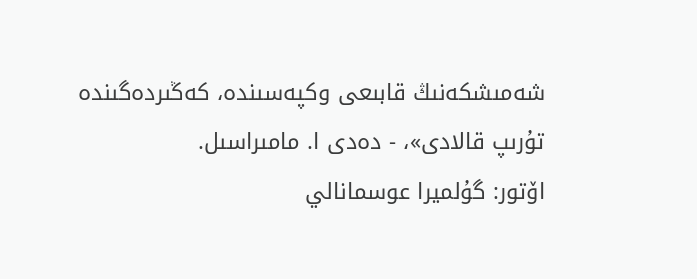شەمىشكەنىڭ قابىعى وكپەسىندە، كەڭىردەگىندە تۇرىپ قالادى»، - دەدى ا. مامىراسىل.
اۆتور: گۇلميرا عوسمانالي